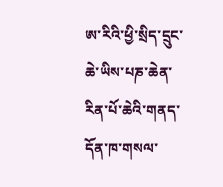ཨ་རིའི་ཕྱི་སྲིད་དྲུང་ཆེ་ཡིས་པཎ་ཆེན་རིན་པོ་ཆེའི་གནད་དོན་ཁ་གསལ་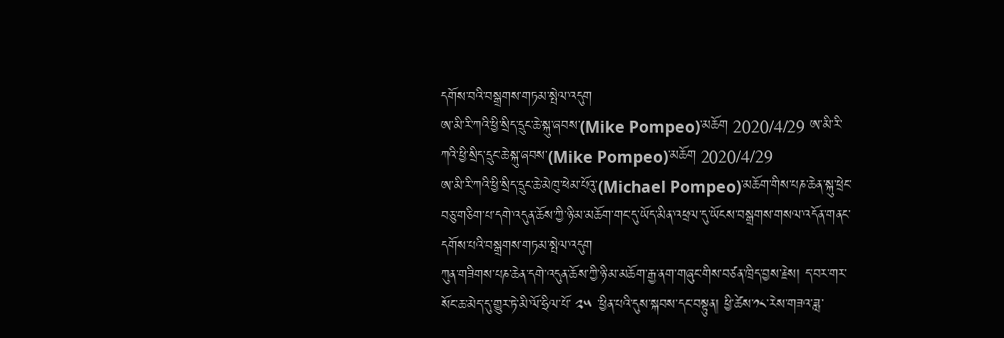དགོས་བའི་བསྒྲགས་གཏམ་སྤེལ་འདུག
ཨ་མི་རི་ཀའི་ཕྱི་སྲིད་དྲུང་ཆེ་སྐུ་ཞབས་(Mike Pompeo)་མཆོག 2020/4/29 ཨ་མི་རི་ཀའི་ཕྱི་སྲིད་དྲུང་ཆེ་སྐུ་ཞབས་(Mike Pompeo)་མཆོག 2020/4/29
ཨ་མི་རི་ཀའི་ཕྱི་སྲིད་དྲུང་ཆེ་མེཁུ་ཕེམ་པོའུ་(Michael Pompeo)་མཆོག་གིས་པཎ་ཆེན་སྐུ་ཕྲེང་བཅུ་གཅིག་པ་དགེ་འདུན་ཆོས་ཀྱི་ཉི་མ་མཆོག་གང་དུ་ཡོད་མིན་འཕྲལ་དུ་ཡོངས་བསྒྲགས་གསལ་འདོན་གནང་དགོས་པའི་བསྒྲགས་གཏམ་སྤེལ་འདུག
ཀུན་གཟིགས་པཎ་ཆེན་དགེ་འདུན་ཆོས་ཀྱི་ཉི་མ་མཆོག་རྒྱ་ནག་གཞུང་གིས་བཙན་ཁྲིད་བྱས་རྗེས། ད་བར་གར་སོང་ཆ་མེད་དུ་གྱུར་ཏེ་མི་ལོ་ཧྲིལ་པོ་ ༢༥ ་ཕྱིན་པའི་དུས་སྐབས་དང་བསྟུན། ཕྱི་ཚེས་༡༨་རེས་གཟའ་ཟླ་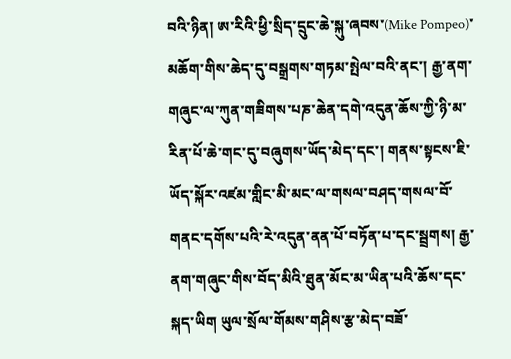བའི་ཉིན། ཨ་རིའི་ཕྱི་སྲིད་དྲུང་ཆེ་སྐུ་ཞབས་(Mike Pompeo)་མཆོག་གིས་ཆེད་དུ་བསྒྲགས་གཏམ་སྤེལ་བའི་ནང་། རྒྱ་ནག་གཞུང་ལ་ཀུན་གཟིགས་པཎ་ཆེན་དགེ་འདུན་ཆོས་ཀྱི་ཉི་མ་རིན་པོ་ཆེ་གང་དུ་བཞུགས་ཡོད་མེད་དང་། གནས་སྟངས་ཇི་ཡོད་སྐོར་འཛམ་གླིང་མི་མང་ལ་གསལ་བཤད་གསལ་བོ་གནང་དགོས་པའི་རེ་འདུན་ནན་པོ་བཏོན་པ་དང་སྦྲགས། རྒྱ་ནག་གཞུང་གིས་བོད་མིའི་ཐུན་མོང་མ་ཡིན་པའི་ཆོས་དང་སྐད་ཡིག ཡུལ་སྲོལ་གོམས་གཤིས་རྩ་མེད་བཟོ་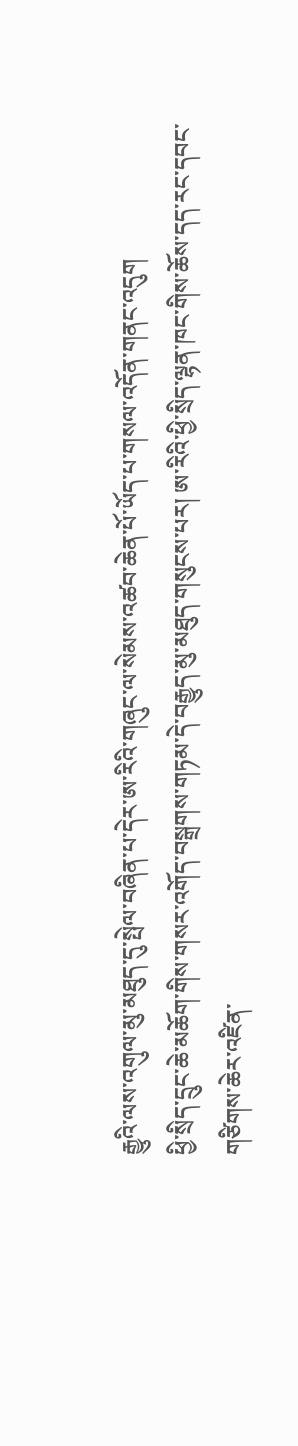རྒྱུའི་ལས་འགུལ་མུ་མཐུད་དུ་སྤེལ་བཞིན་པ་དེར་ཨ་རིའི་གཞུང་ལ་སེམས་འཚབ་ཆེན་པོ་ཡོད་པ་གསལ་འདོན་གནང་འདུག
ཕྱི་སྲིད་དྲུང་ཆེ་མཆོག་གིས་གསར་འགོད་བསྒྲགས་གཏམ་དེ་བརྒྱུད་མུ་མཐུད་གསུངས་པར། ཨ་རིའི་ཕྱི་སྲིད་ལྷན་ཁང་གིས་ཆོས་དད་རང་དབང་གཙིགས་ཆེར་འཛིན་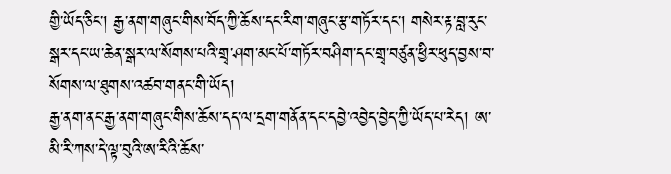གྱི་ཡོད་ཅིང་། རྒྱ་ནག་གཞུང་གིས་བོད་ཀྱི་ཆོས་དང་རིག་གཞུང་རྩ་གཏོར་དང་། གསེར་རྟ་བླ་རུང་སྒར་དང་ཡ་ཆེན་སྒར་ལ་སོགས་པའི་གྲྭ་ཤག་མང་པོ་གཏོར་བཤིག་དང་གྲྭ་བཙུན་ཕྱིར་ཕུད་བྱས་བ་སོགས་ལ་ཐུགས་འཚབ་གནང་གི་ཡོད།
རྒྱ་ནག་ནང་རྒྱ་ནག་གཞུང་གིས་ཆོས་དད་ལ་དྲག་གནོན་དང་དབྱེ་འབྱེད་བྱེད་ཀྱི་ཡོད་པ་རེད། ཨ་མི་རི་ཀས་དེ་ལྟ་བུའི་ཨ་རིའི་ཆོས་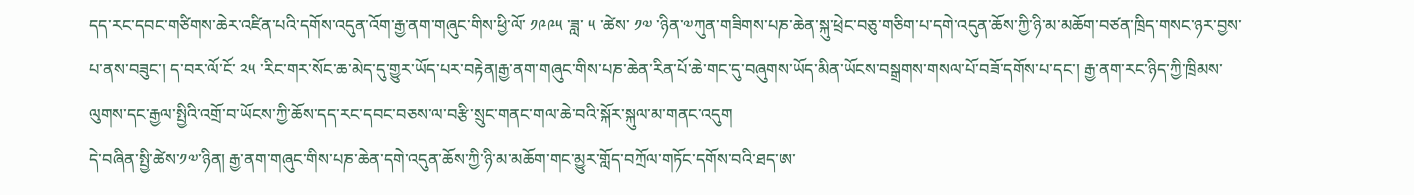དད་རང་དབང་གཙིགས་ཆེར་འཛིན་པའི་དགོས་འདུན་འོག་རྒྱ་ནག་གཞུང་གིས་ཕྱི་ལོ་ ༡༩༩༥ ་ཟླ་ ༥ ་ཚེས་ ༡༧ ་ཉིན་༧ཀུན་གཟིགས་པཎ་ཆེན་སྐུ་ཕྲེང་བཅུ་གཅིག་པ་དགེ་འདུན་ཆོས་ཀྱི་ཉི་མ་མཆོག་བཙན་ཁྲིད་གསང་ཉར་བྱས་པ་ནས་བཟུང་། ད་བར་ལོ་ངོ་ ༢༥ ་རིང་གར་སོང་ཆ་མེད་དུ་གྱུར་ཡོད་པར་བརྟེན།རྒྱ་ནག་གཞུང་གིས་པཎ་ཆེན་རིན་པོ་ཆེ་གང་དུ་བཞུགས་ཡོད་མིན་ཡོངས་བསྒྲགས་གསལ་པོ་བཟོ་དགོས་པ་དང་། རྒྱ་ནག་རང་ཉིད་ཀྱི་ཁྲིམས་ལུགས་དང་རྒྱལ་སྤྱིའི་འགྲོ་བ་ཡོངས་ཀྱི་ཆོས་དད་རང་དབང་བཅས་ལ་བརྩི་སྲུང་གནང་གལ་ཆེ་བའི་སྐོར་སྐུལ་མ་གནང་འདུག
དེ་བཞིན་སྤྱི་ཚེས་༡༧་ཉིན། རྒྱ་ནག་གཞུང་གིས་པཎ་ཆེན་དགེ་འདུན་ཆོས་ཀྱི་ཉི་མ་མཆོག་གང་མྱུར་གློད་བཀྲོལ་གཏོང་དགོས་བའི་ཐད་ཨ་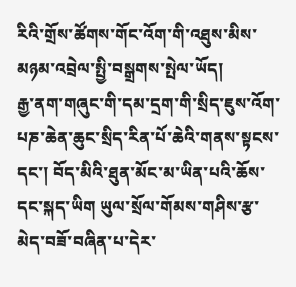རིའི་གྲོས་ཚོགས་གོང་འོག་གི་འཐུས་མིས་མཉམ་འབྲེལ་སྤྱི་བསྒྲགས་སྤེལ་ཡོད།
རྒྱ་ནག་གཞུང་གི་དམ་དྲག་གི་སྲིད་ཇུས་འོག་པཎ་ཆེན་ཆུང་སྲིད་རིན་པོ་ཆེའི་གནས་སྟངས་དང་། བོད་མིའི་ཐུན་མོང་མ་ཡིན་པའི་ཆོས་དང་སྐད་ཡིག ཡུལ་སྲོལ་གོམས་གཤིས་རྩ་མེད་བཟོ་བཞིན་པ་དེར་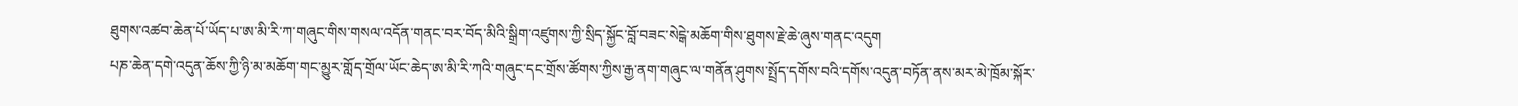ཐུགས་འཚབ་ཆེན་པོ་ཡོད་པ་ཨ་མི་རི་ཀ་གཞུང་གིས་གསལ་འདོན་གནང་བར་བོད་མིའི་སྒྲིག་འཛུགས་ཀྱི་སྲིད་སྐྱོང་བློ་བཟང་སེངྒེ་མཆོག་གིས་ཐུགས་རྗེ་ཆེ་ཞུས་གནང་འདུག
པཎ་ཆེན་དགེ་འདུན་ཆོས་ཀྱི་ཉི་མ་མཆོག་གང་མྱུར་གློད་གྲོལ་ཡོང་ཆེད་ཨ་མི་རི་ཀའི་གཞུང་དང་གྲོས་ཚོགས་ཀྱིས་རྒྱ་ནག་གཞུང་ལ་གནོན་ཤུགས་སྤྲོད་དགོས་བའི་དགོས་འདུན་བཏོན་ནས་མར་མེ་ཁྲོམ་སྐོར་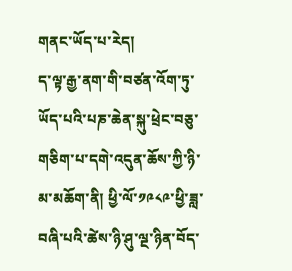གནང་ཡོད་པ་རེད།
ད་ལྟ་རྒྱ་ནག་གི་བཙན་འོག་ཏུ་ཡོད་པའི་པཎ་ཆེན་སྐུ་ཕྲེང་བཅུ་གཅིག་པ་དགེ་འདུན་ཆོས་ཀྱི་ཉི་མ་མཆོག་ནི། ཕྱི་ལོ་༡༩༨༩་ཕྱི་ཟླ་བཞི་པའི་ཚེས་ཉི་ཤུ་ལྔ་ཉིན་བོད་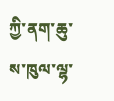ཀྱི་ནག་ཆུ་ས་ཁུལ་ལྷ་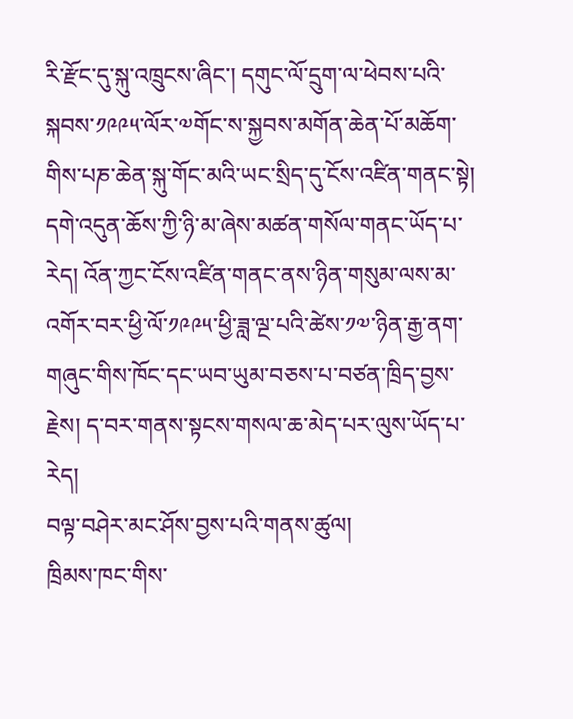རི་རྫོང་དུ་སྐུ་འཁྲུངས་ཞིང་། དགུང་ལོ་དྲུག་ལ་ཕེབས་པའི་སྐབས་༡༩༩༥་ལོར་༧གོང་ས་སྐྱབས་མགོན་ཆེན་པོ་མཆོག་གིས་པཎ་ཆེན་སྐུ་གོང་མའི་ཡང་སྲིད་དུ་ངོས་འཛིན་གནང་སྟེ། དགེ་འདུན་ཆོས་ཀྱི་ཉི་མ་ཞེས་མཚན་གསོལ་གནང་ཡོད་པ་རེད། འོན་ཀྱང་ངོས་འཛིན་གནང་ནས་ཉིན་གསུམ་ལས་མ་འགོར་བར་ཕྱི་ལོ་༡༩༩༥་ཕྱི་ཟླ་ལྔ་པའི་ཚེས་༡༧་ཉིན་རྒྱ་ནག་གཞུང་གིས་ཁོང་དང་ཡབ་ཡུམ་བཅས་པ་བཙན་ཁྲིད་བྱས་རྗེས། ད་བར་གནས་སྟངས་གསལ་ཆ་མེད་པར་ལུས་ཡོད་པ་རེད།
བལྟ་བཤེར་མང་ཤོས་བྱས་པའི་གནས་ཚུལ།
ཁྲིམས་ཁང་གིས་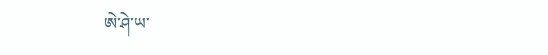ཨེ་ཤེ་ཡ་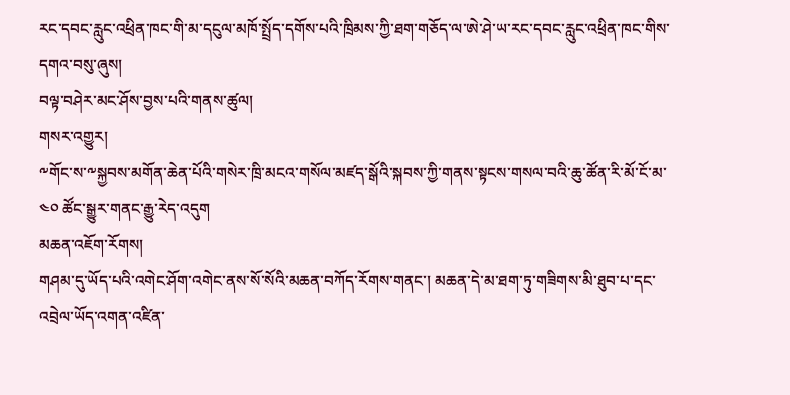རང་དབང་རླུང་འཕྲིན་ཁང་གི་མ་དངུལ་མཁོ་སྤྲོད་དགོས་པའི་ཁྲིམས་ཀྱི་ཐག་གཅོད་ལ་ཨེ་ཤེ་ཡ་རང་དབང་རླུང་འཕྲིན་ཁང་གིས་དགའ་བསུ་ཞུས།
བལྟ་བཤེར་མང་ཤོས་བྱས་པའི་གནས་ཚུལ།
གསར་འགྱུར།
༸གོང་ས་༸སྐྱབས་མགོན་ཆེན་པོའི་གསེར་ཁྲི་མངའ་གསོལ་མཛད་སྒོའི་སྐབས་ཀྱི་གནས་སྟངས་གསལ་བའི་ཆུ་ཚོན་རི་མོ་ངོ་མ་ ༤༠ ཚོང་སྒྱུར་གནང་རྒྱུ་རེད་འདུག
མཆན་འཇོག་རོགས།
གཤམ་དུ་ཡོད་པའི་འགེང་ཤོག་འགེང་ནས་སོ་སོའི་མཆན་བཀོད་རོགས་གནང་། མཆན་དེ་མ་ཐག་ཏུ་གཟིགས་མི་ཐུབ་པ་དང་འབྲེལ་ཡོད་འགན་འཛིན་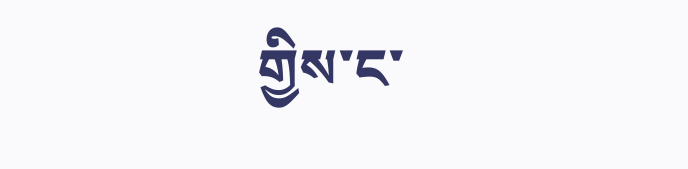གྱིས་ང་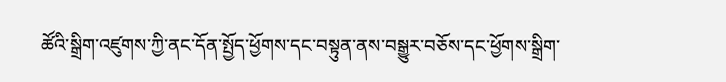ཚོའི་སྒྲིག་འཛུགས་ཀྱི་ནང་དོན་སྤྱོད་ཕྱོགས་དང་བསྟུན་ནས་བསྒྱུར་བཅོས་དང་ཕྱོགས་སྒྲིག་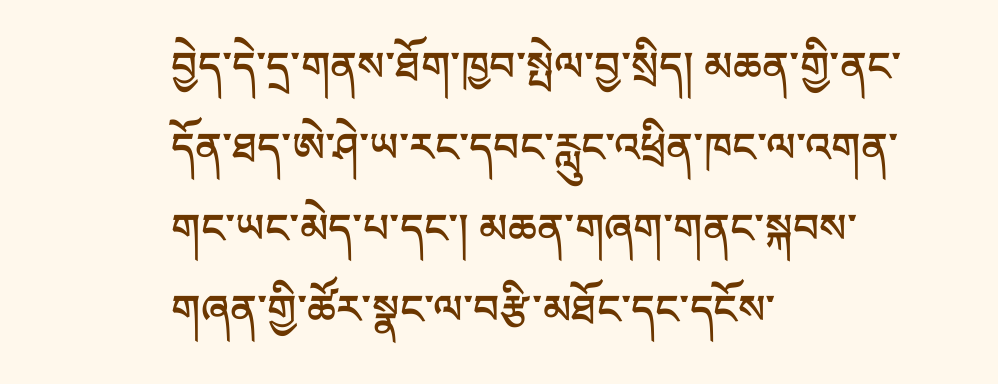བྱེད་དེ་དྲ་གནས་ཐོག་ཁྱབ་སྤེལ་བྱ་སྲིད། མཆན་གྱི་ནང་དོན་ཐད་ཨེ་ཤེ་ཡ་རང་དབང་རླུང་འཕྲིན་ཁང་ལ་འགན་གང་ཡང་མེད་པ་དང་། མཆན་གཞག་གནང་སྐབས་གཞན་གྱི་ཚོར་སྣང་ལ་བརྩི་མཐོང་དང་དངོས་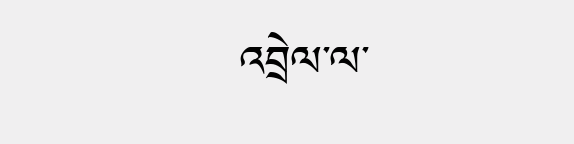འབྲེལ་ལ་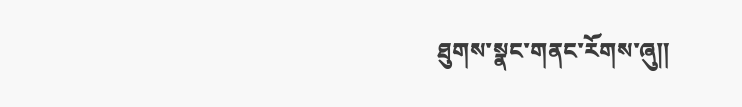ཐུགས་སྣང་གནང་རོགས་ཞུ༎